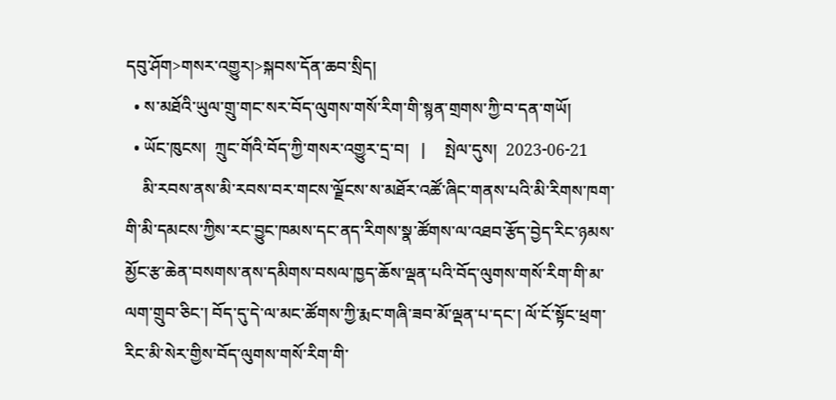དབུ་ཤོག>གསར་འགྱུར།>སྐབས་དོན་ཆབ་སྲིད།
  • ས་མཐོའི་ཡུལ་གྲུ་གང་སར་བོད་ལུགས་གསོ་རིག་གི་སྙན་གྲགས་ཀྱི་བ་དན་གཡོ།
  • ཡོང་ཁུངས།  ཀྲུང་གོའི་བོད་ཀྱི་གསར་འགྱུར་དྲ་བ།   |     སྤེལ་དུས།  2023-06-21
    མི་རབས་ནས་མི་རབས་བར་གངས་ལྗོངས་ས་མཐོར་འཚོ་ཞིང་གནས་པའི་མི་རིགས་ཁག་གི་མི་དམངས་ཀྱིས་རང་བྱུང་ཁམས་དང་ནད་རིགས་སྣ་ཚོགས་ལ་འཐབ་རྩོད་བྱེད་རིང་ཉམས་མྱོང་རྩ་ཆེན་བསགས་ནས་དམིགས་བསལ་ཁྱད་ཆོས་ལྡན་པའི་བོད་ལུགས་གསོ་རིག་གི་མ་ལག་གྲུབ་ཅིང་། བོད་དུ་དེ་ལ་མང་ཚོགས་ཀྱི་རྨང་གཞི་ཟབ་མོ་ལྡན་པ་དང་། ལོ་ངོ་སྟོང་ཕྲག་རིང་མི་སེར་གྱིས་བོད་ལུགས་གསོ་རིག་གི་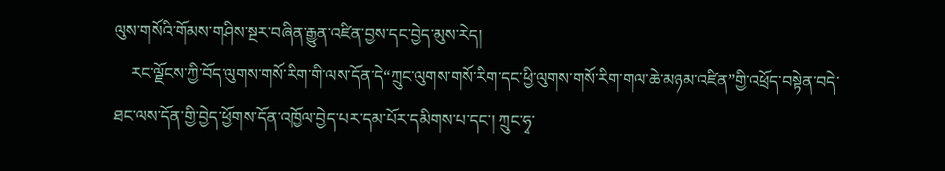ལུས་གསོའི་གོམས་གཤིས་སྔར་བཞིན་རྒྱུན་འཛིན་བྱས་དང་བྱེད་མུས་རེད།
    རང་ལྗོངས་ཀྱི་བོད་ལུགས་གསོ་རིག་གི་ལས་དོན་དེ“ཀྲུང་ལུགས་གསོ་རིག་དང་ཕྱི་ལུགས་གསོ་རིག་གལ་ཆེ་མཉམ་འཛིན”གྱི་འཕྲོད་བསྟེན་བདེ་ཐང་ལས་དོན་གྱི་བྱེད་ཕྱོགས་དོན་འཁྱོལ་བྱེད་པར་དམ་པོར་དམིགས་པ་དང་། ཀྲུང་ཧྭ་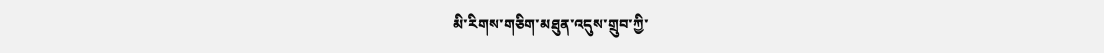མི་རིགས་གཅིག་མཐུན་འདུས་གྲུབ་ཀྱི་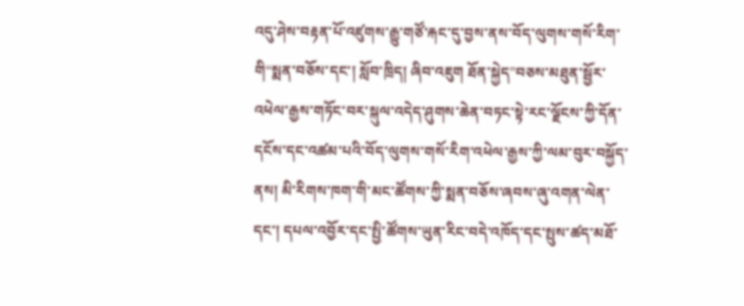འདུ་ཤེས་བརྟན་པོ་འཛུགས་རྒྱུ་གཙོ་རྐང་དུ་བྱས་ནས་བོད་ལུགས་གསོ་རིག་གི“སྨན་བཅོས་དང་། སློབ་ཁྲིད། ཞིབ་འཇུག ཐོན་སྐྱེད”བཅས་མཐུན་སྦྱོར་འཕེལ་རྒྱས་གཏོང་བར་སྐུལ་འདེད་ཤུགས་ཆེན་བཏང་སྟེ་རང་ལྗོངས་ཀྱི་དོན་དངོས་དང་འཚམ་པའི་བོད་ལུགས་གསོ་རིག་འཕེལ་རྒྱས་ཀྱི་ལམ་བུར་བསྐྱོད་ནས། མི་རིགས་ཁག་གི་མང་ཚོགས་ཀྱི་སྨན་བཅོས་ཞབས་ཞུ་འགན་ལེན་དང་། དཔལ་འབྱོར་དང་སྤྱི་ཚོགས་ཡུན་རིང་བདེ་འཁོད་དང་སྤུས་ཚད་མཐོ་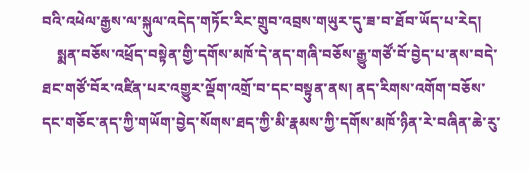བའི་འཕེལ་རྒྱས་ལ་སྐུལ་འདེད་གཏོང་རིང་གྲུབ་འབྲས་གཡུར་དུ་ཟ་བ་ཐོབ་ཡོད་པ་རེད།
    སྨན་བཅོས་འཕྲོད་བསྟེན་གྱི་དགོས་མཁོ་དེ་ནད་གཞི་བཅོས་རྒྱུ་གཙོ་བོ་བྱེད་པ་ནས་བདེ་ཐང་གཙོ་བོར་འཛིན་པར་འགྱུར་ལྡོག་འགྲོ་བ་དང་བསྟུན་ནས། ནད་རིགས་འགོག་བཅོས་དང་གཅོང་ནད་ཀྱི་གཡོག་བྱེད་སོགས་ཐད་ཀྱི་མི་རྣམས་ཀྱི་དགོས་མཁོ་ཉིན་རེ་བཞིན་ཆེ་རུ་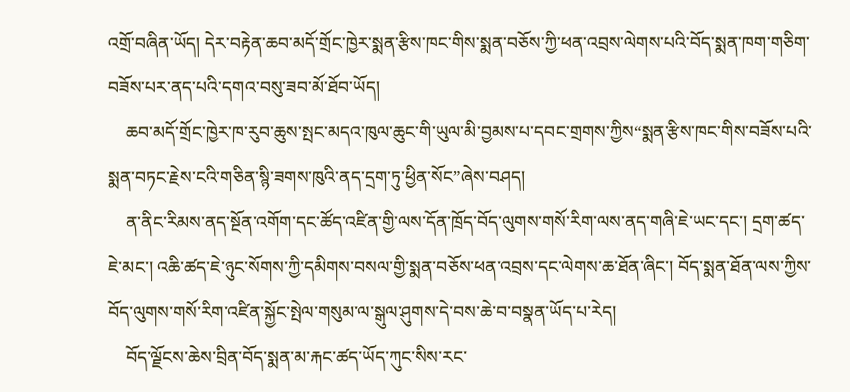འགྲོ་བཞིན་ཡོད། དེར་བརྟེན་ཆབ་མདོ་གྲོང་ཁྱེར་སྨན་རྩིས་ཁང་གིས་སྨན་བཅོས་ཀྱི་ཕན་འབྲས་ལེགས་པའི་བོད་སྨན་ཁག་གཅིག་བཟོས་པར་ནད་པའི་དགའ་བསུ་ཟབ་མོ་ཐོབ་ཡོད།
    ཆབ་མདོ་གྲོང་ཁྱེར་ཁ་རུབ་ཆུས་སྤང་མདའ་ཁུལ་ཆུང་གི་ཡུལ་མི་བྱམས་པ་དབང་གྲགས་ཀྱིས“སྨན་རྩིས་ཁང་གིས་བཟོས་པའི་སྨན་བཏང་རྗེས་ངའི་གཅིན་སྙི་ཟགས་ཁུའི་ནད་དྲག་ཏུ་ཕྱིན་སོང”ཞེས་བཤད།
    ན་ནིང་རིམས་ནད་སྔོན་འགོག་དང་ཚོད་འཛིན་གྱི་ལས་དོན་ཁྲོད་བོད་ལུགས་གསོ་རིག་ལས་ནད་གཞི་ཇེ་ཡང་དང་། དྲག་ཚད་ཇེ་མང་། འཆི་ཚད་ཇེ་ཉུང་སོགས་ཀྱི་དམིགས་བསལ་གྱི་སྨན་བཅོས་ཕན་འབྲས་དང་ལེགས་ཆ་ཐོན་ཞིང་། བོད་སྨན་ཐོན་ལས་ཀྱིས་བོད་ལུགས་གསོ་རིག་འཛིན་སྐྱོང་སྤེལ་གསུམ་ལ་སྒུལ་ཤུགས་དེ་བས་ཆེ་བ་བསྣན་ཡོད་པ་རེད།
    བོད་ལྗོངས་ཆེས་བྲིན་བོད་སྨན་མ་རྐང་ཚད་ཡོད་ཀུང་སིས་རང་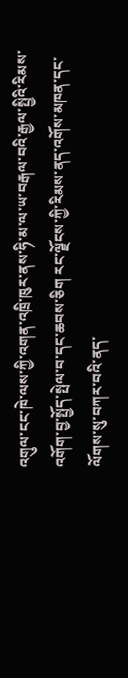འགུལ་ངང་ཁེ་ལས་ཀྱི་འགན་འཁྲི་ཁུར་ནས་ཧི་མ་ལ་ཡ་བརྒལ་བའི་རྒྱལ་སྤྱིའི་རིམས་འགོག་བྱ་སྤྱོད་སྤེལ་བ་དང་ཆབས་ཅིག རང་ལྗོངས་ཀྱི་རིམས་ནད་འགོས་མཁན་དང་ལོགས་སུ་བཀར་བའི་ནད་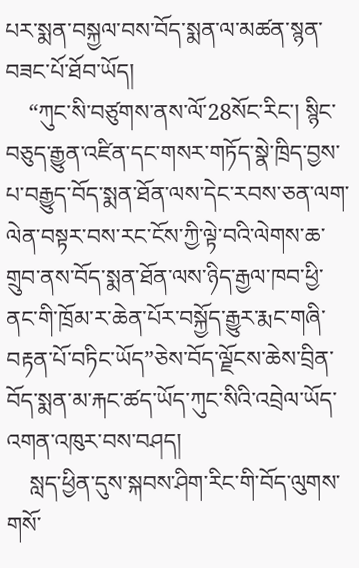པར་སྨན་བསྐྱལ་བས་བོད་སྨན་ལ་མཚན་སྙན་བཟང་པོ་ཐོབ་ཡོད།
    “ཀུང་སི་བཙུགས་ནས་ལོ་28སོང་རིང་། སྙིང་བཅུད་རྒྱུན་འཛིན་དང་གསར་གཏོད་སྣེ་ཁྲིད་བྱས་པ་བརྒྱུད་བོད་སྨན་ཐོན་ལས་དེང་རབས་ཅན་ལག་ལེན་བསྟར་བས་རང་ངོས་ཀྱི་ལྟེ་བའི་ལེགས་ཆ་གྲུབ་ནས་བོད་སྨན་ཐོན་ལས་ཉིད་རྒྱལ་ཁབ་ཕྱི་ནང་གི་ཁྲོམ་ར་ཆེན་པོར་བསྐྱོད་རྒྱུར་རྨང་གཞི་བརྟན་པོ་བཏིང་ཡོད”ཅེས་བོད་ལྗོངས་ཆེས་བྲིན་བོད་སྨན་མ་རྐང་ཚད་ཡོད་ཀུང་སིའི་འབྲེལ་ཡོད་འགན་འཁུར་བས་བཤད།
    སླད་ཕྱིན་དུས་སྐབས་ཤིག་རིང་གི་བོད་ལུགས་གསོ་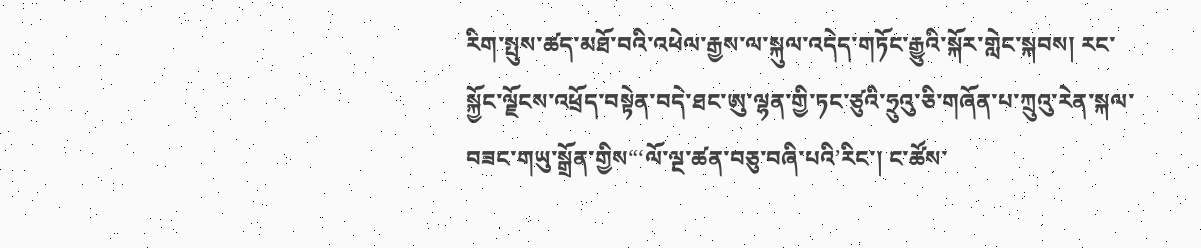རིག་སྤུས་ཚད་མཐོ་བའི་འཕེལ་རྒྱས་ལ་སྐུལ་འདེད་གཏོང་རྒྱུའི་སྐོར་གླེང་སྐབས། རང་སྐྱོང་ལྗོངས་འཕྲོད་བསྟེན་བདེ་ཐང་ཨུ་ལྷན་གྱི་ཏང་ཙུའི་ཧྲུའུ་ཅི་གཞོན་པ་ཀྲུའུ་རེན་སྐལ་བཟང་གཡུ་སྒྲོན་གྱིས“‘ལོ་ལྔ་ཚན་བཅུ་བཞི་པའི’རིང་། ང་ཚོས་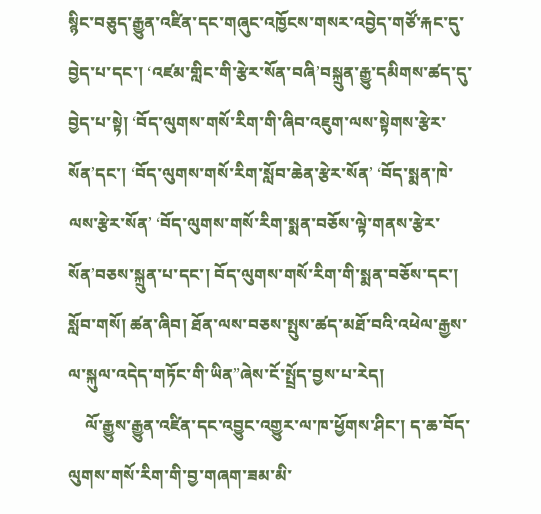སྙིང་བཅུད་རྒྱུན་འཛིན་དང་གཞུང་འཁྱོངས་གསར་འབྱེད་གཙོ་རྐང་དུ་བྱེད་པ་དང་། ‘འཛམ་གླིང་གི་རྩེར་སོན་བཞི’བསྐྲུན་རྒྱུ་དམིགས་ཚད་དུ་བྱེད་པ་སྟེ། ‘བོད་ལུགས་གསོ་རིག་གི་ཞིབ་འཇུག་ལས་སྟེགས་རྩེར་སོན’དང་། ‘བོད་ལུགས་གསོ་རིག་སློབ་ཆེན་རྩེར་སོན’ ‘བོད་སྨན་ཁེ་ལས་རྩེར་སོན’ ‘བོད་ལུགས་གསོ་རིག་སྨན་བཅོས་ལྟེ་གནས་རྩེར་སོན’བཅས་སྐྲུན་པ་དང་། བོད་ལུགས་གསོ་རིག་གི་སྨན་བཅོས་དང་། སློབ་གསོ། ཚན་ཞིབ། ཐོན་ལས་བཅས་སྤུས་ཚད་མཐོ་བའི་འཕེལ་རྒྱས་ལ་སྐུལ་འདེད་གཏོང་གི་ཡིན”ཞེས་ངོ་སྤྲོད་བྱས་པ་རེད།
    ལོ་རྒྱུས་རྒྱུན་འཛིན་དང་འབྱུང་འགྱུར་ལ་ཁ་ཕྱོགས་ཤིང་། ད་ཆ་བོད་ལུགས་གསོ་རིག་གི་བྱ་གཞག་ཟམ་མི་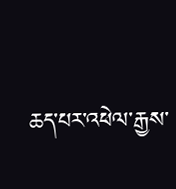ཆད་པར་འཕེལ་རྒྱས་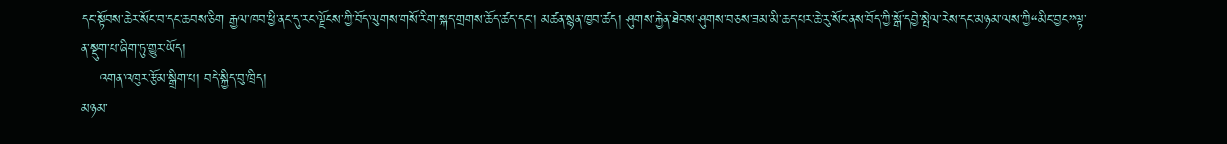དང་སྟོབས་ཆེར་སོང་བ་དང་ཆབས་ཅིག རྒྱལ་ཁབ་ཕྱི་ནང་དུ་རང་ལྗོངས་ཀྱི་བོད་ལུགས་གསོ་རིག་སྐད་གྲགས་ཆོད་ཚད་དང་། མཚན་སྙན་ཁྱབ་ཚད། ཤུགས་རྐྱེན་ཐེབས་ཤུགས་བཅས་ཟམ་མི་ཆད་པར་ཆེ་རུ་སོང་ནས་བོད་ཀྱི་སྒོ་དབྱེ་སྤེལ་རེས་དང་མཉམ་ལས་ཀྱི“མིང་བྱང”ལྟ་ན་སྡུག་པ་ཞིག་ཏུ་གྱུར་ཡོད།
    འགན་འཁུར་རྩོམ་སྒྲིག་པ། བདེ་སྐྱིད་བུ་ཁྲིད།
མཉམ་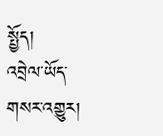སྤྱོད།
འབྲེལ་ཡོད་གསར་འགྱུར།